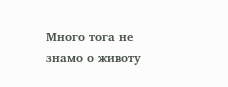Mного тога не знамо о животу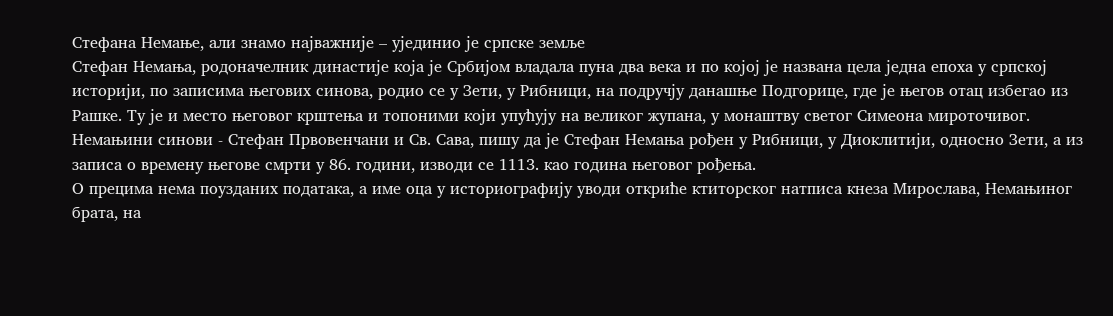Стефана Немање, али знамо најважније – ујединио је српске земље
Стефан Немања, родоначелник династије која је Србијом владала пуна два века и по којој је названа цела једна епоха у српској историји, по записима његових синова, родио се у Зети, у Рибници, на подручју данашње Подгорице, где је његов отац избегао из Рашке. Ту је и место његовог крштења и топоними који упућују на великог жупана, у монаштву светог Симеона мироточивог.
Немањини синови - Стефан Првовенчани и Св. Сава, пишу да је Стефан Немања рођен у Рибници, у Диоклитији, односно Зети, а из записа о времену његове смрти у 86. години, изводи се 1113. као година његовог рођења.
О прецима нема поузданих података, а име оца у историографију уводи откриће ктиторског натписа кнеза Мирослава, Немањиног брата, на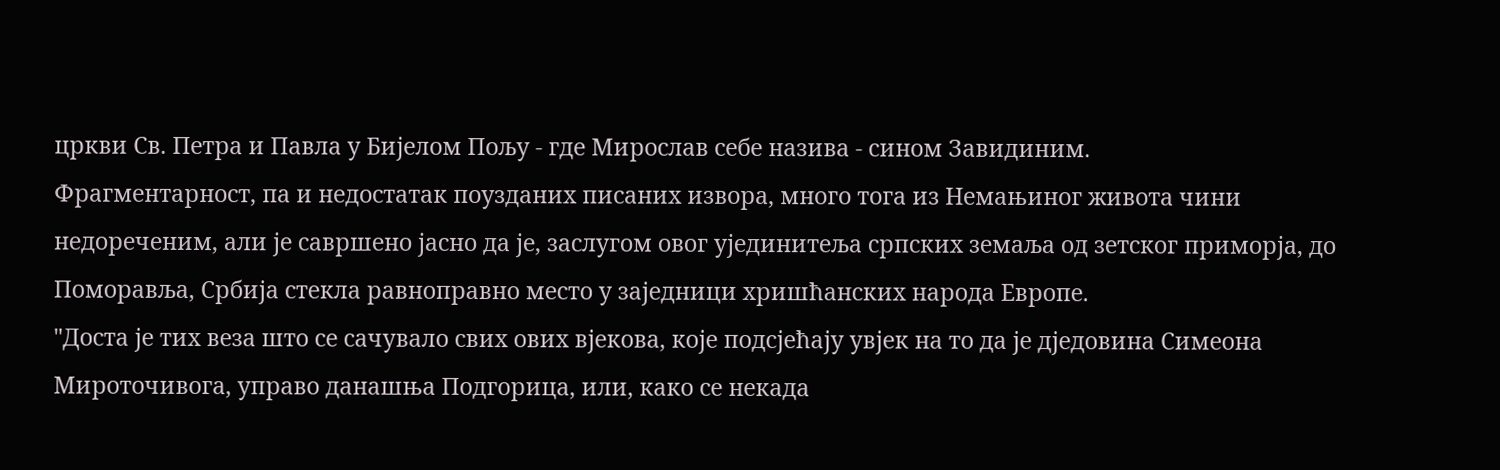цркви Св. Петра и Павла у Бијелом Пољу - где Мирослав себе назива - сином Завидиним.
Фрагментарност, па и недостатак поузданих писаних извора, много тога из Немањиног живота чини недореченим, али је савршено јасно да је, заслугом овог ујединитеља српских земаља од зетског приморја, до Поморавља, Србија стекла равноправно место у заједници хришћанских народа Европе.
"Доста је тих веза што се сачувало свих ових вјекова, које подсјећају увјек на то да је дједовина Симеона Мироточивога, управо данашња Подгорица, или, како се некада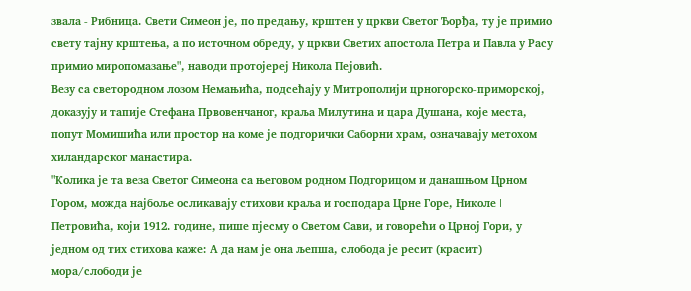звала - Рибница. Свети Симеон је, по предању, крштен у цркви Светог Ђорђа, ту је примио свету тајну крштења, а по источном обреду, у цркви Светих апостола Петра и Павла у Расу примио миропомазање", наводи протојереј Никола Пејовић.
Везу са светородном лозом Немањића, подсећају у Митрополији црногорско-приморској, доказују и тапије Стефана Првовенчаног, краља Милутина и цара Душана, које места, попут Момишића или простор на коме је подгорички Саборни храм, означавају метохом хиландарског манастира.
"Колика је та веза Светог Симеона са његовом родном Подгорицом и данашњом Црном Гором, можда најбоље осликавају стихови краља и господара Црне Горе, Николе I Петровића, који 1912. године, пише пјесму о Светом Сави, и говорећи о Црној Гори, у једном од тих стихова каже: А да нам је она љепша, слобода је ресит (красит) мора/слободи је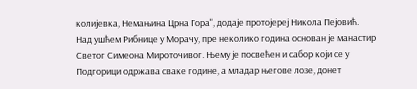колијевка, Немањина Црна Гора", додаје протојереј Никола Пејовић.
Над ушћем Рибнице у Морачу, пре неколико година основан је манастир Светог Симеона Мироточивог. Њему је посвећен и сабор који се у Подгорици одржава сваке године, а младар његове лозе, донет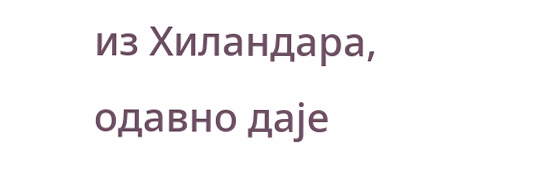из Хиландара, одавно даје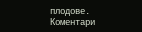плодове.
Коментари